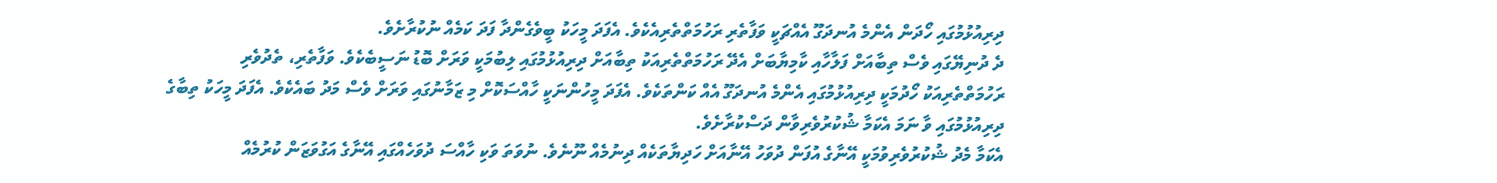ދިރިއުޅުމުގައި ހޯދަން އެންމެ އުނދަގޫ އެއްޗަކީ ވަފާތެރި ރަހުމަތްތެރިއެކެވެ. އެފަދަ މީހަކު ބީވެގެންދާ ފަދަ ކަމެއް ނުކުރާށެވެ.
ދެ ދުނިޔޭގައި ވެސް ތިބާއަށް ފަލާހާއި ކާމިޔާބަށް އެދޭ ރަހުމަތްތެރިއަކު ތިބާއަށް ދިރިއުޅުމުގައި ލިބުމަކީ ވަރަށް ބޮޑު ނަސީބެކެވެ. ވަފާތެރި، ތެދުވެރި ރަހުމަތްތެރިއަކު ހޯދުމަކީ ދިރިއުޅުމުގައި އެންމެ އުނދަގޫ އެއް ކަންތަކެވެ. އެފަދަ މީހުންނަކީ ހާއްސަކޮށް މި ޒަމާނުގައި ވަރަށް ވެސް މަދު ބައެކެވެ. އެފަދަ މީހަކު ތިބާގެ ދިރިއުޅުމުގައި ވާ ނަމަ އެކަމާ ޝުކުރުވެރިވާން ދަސްކުރާށެވެ.
އެކަމާ މެދު ޝުކުރުވެރިވުމަކީ އޭނާގެ އުފަން ދުވަހު އޭނާއަށް ހަދިޔާތަކެއް ދިނުމެއް ނޫނެވެ. ނުވަތަ ވަކި ހާއްސަ ދުވަހެއްގައި އޭނާގެ އަގުވަޒަން ކުރުމެއް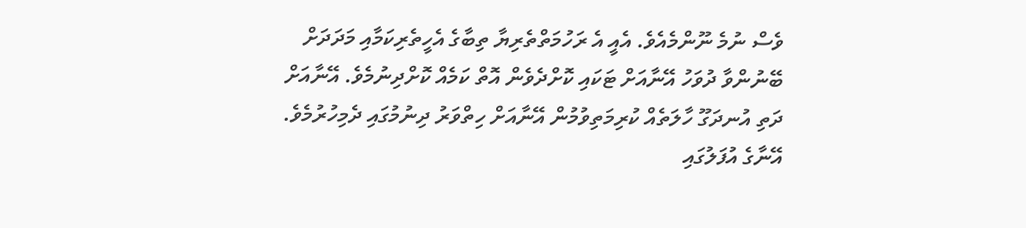ވެސް ނުމެ ނޫންމެއެވެ. އެއީ އެ ރަހުމަތްތެރިޔާ ތިބާގެ އެހީތެރިކަމާއި މަދަދަށް ބޭނުންވާ ދުވަހު އޭނާއަށް ޓަކައި ކޮށްދެވެން އޮތް ކަމެއް ކޮށްދިނުމެވެ. އޭނާއަށް ދަތި އުނދަގޫ ހާލަތެއް ކުރިމަތިވުމުން އޭނާއަށް ހިތްވަރު ދިނުމުގައި ދެމިހުރުމެވެ. އޭނާގެ އުފަލުގައި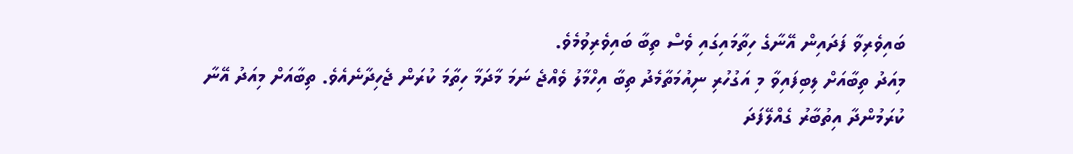ބައިވެރިވާ ފަދައިން އޭނާގެ ހިތާމައިގައި ވެސް ތިބާ ބައިވެރިވުމެވެ.
މިއަދު ތިބާއަށް ލިބިފައިވާ މި އަގުހުރި ނިއުމަތާމެދު ތިބާ އިހްމާލު ވެއްޖެ ނަމަ މާދަމާ ހިތާމަ ކުރަން ޖެހިދާނެއެވެ. ތިބާއަށް މިއަދު އޭނާ ކުރަމުންދާ އިތުބާރު ގެއްލޭފަދަ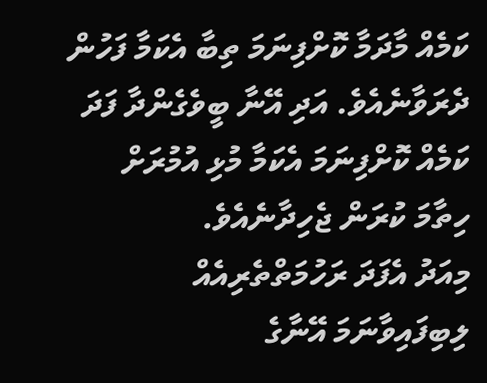ކަމެއް މާދަމާ ކޮށްފިނަމަ ތިބާ އެކަމާ ފަހުން ދެރަވާނެއެވެ. އަދި އޭނާ ބީވެގެންދާ ފަދަ ކަމެއް ކޮށްފިނަމަ އެކަމާ މުޅި އުމުރަށް ހިތާމަ ކުރަން ޖެހިދާނެއެވެ.
މިއަދު އެފަދަ ރަހުމަތްތެރިއެއް ލިބިފައިވާނަމަ އޭނާގެ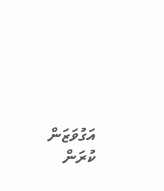އަގުވަޒަން ކުރަން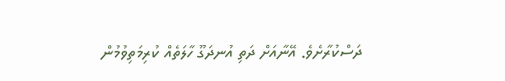ދަސްކުރާށެވެ. އޭނާއަށް ދަތި އުނދަގޫ ހާލަތެއް ކުރިމަތިވުމުން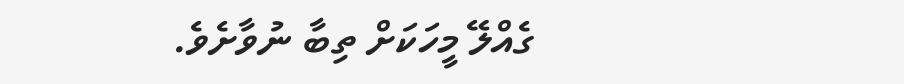ގެއްލޭ މީހަކަށް ތިބާ ނުވާށެވެ.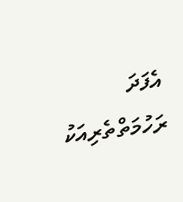އެފަދަ ރަހުމަތްތެރިއަކު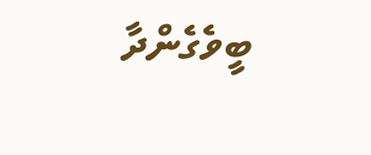ބީވެގެންދާ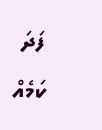ފަދަ ކަމެއް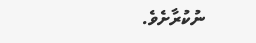ނުކުރާށެވެ.